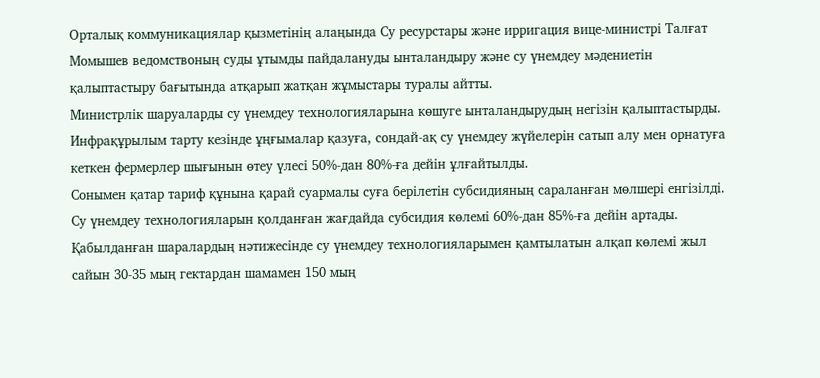Орталық коммуникациялар қызметінің алаңында Су ресурстары және ирригация вице-министрі Талғат Момышев ведомствоның суды ұтымды пайдалануды ынталандыру және су үнемдеу мәдениетін қалыптастыру бағытында атқарып жатқан жұмыстары туралы айтты.
Министрлік шаруаларды су үнемдеу технологияларына көшуге ынталандырудың негізін қалыптастырды. Инфрақұрылым тарту кезінде ұңғымалар қазуға, сондай-ақ су үнемдеу жүйелерін сатып алу мен орнатуға кеткен фермерлер шығынын өтеу үлесі 50%-дан 80%-ға дейін ұлғайтылды.
Сонымен қатар тариф құнына қарай суармалы суға берілетін субсидияның сараланған мөлшері енгізілді. Су үнемдеу технологияларын қолданған жағдайда субсидия көлемі 60%-дан 85%-ға дейін артады.
Қабылданған шаралардың нәтижесінде су үнемдеу технологияларымен қамтылатын алқап көлемі жыл сайын 30-35 мың гектардан шамамен 150 мың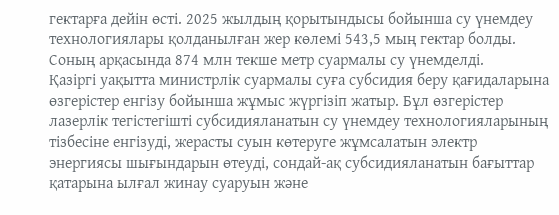гектарға дейін өсті. 2025 жылдың қорытындысы бойынша су үнемдеу технологиялары қолданылған жер көлемі 543,5 мың гектар болды. Соның арқасында 874 млн текше метр суармалы су үнемделді.
Қазіргі уақытта министрлік суармалы суға субсидия беру қағидаларына өзгерістер енгізу бойынша жұмыс жүргізіп жатыр. Бұл өзгерістер лазерлік тегістегішті субсидияланатын су үнемдеу технологияларының тізбесіне енгізуді, жерасты суын көтеруге жұмсалатын электр энергиясы шығындарын өтеуді, сондай-ақ субсидияланатын бағыттар қатарына ылғал жинау суаруын және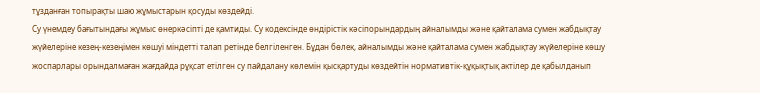тұзданған топырақты шаю жұмыстарын қосуды көздейді.
Су үнемдеу бағытындағы жұмыс өнеркәсіпті де қамтиды. Су кодексінде өндірістік кәсіпорындардың айналымды және қайталама сумен жабдықтау жүйелеріне кезең-кезеңімен көшуі міндетті талап ретінде белгіленген. Бұдан бөлек, айналымды және қайталама сумен жабдықтау жүйелеріне көшу жоспарлары орындалмаған жағдайда рұқсат етілген су пайдалану көлемін қысқартуды көздейтін нормативтік-құқықтық актілер де қабылданып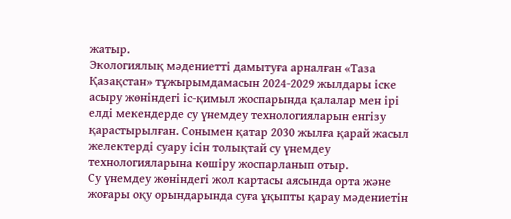жатыр.
Экологиялық мәдениетті дамытуға арналған «Таза Қазақстан» тұжырымдамасын 2024-2029 жылдары іске асыру жөніндегі іс-қимыл жоспарында қалалар мен ірі елді мекендерде су үнемдеу технологияларын енгізу қарастырылған. Сонымен қатар 2030 жылға қарай жасыл желектерді суару ісін толықтай су үнемдеу технологияларына көшіру жоспарланып отыр.
Су үнемдеу жөніндегі жол картасы аясында орта және жоғары оқу орындарында суға ұқыпты қарау мәдениетін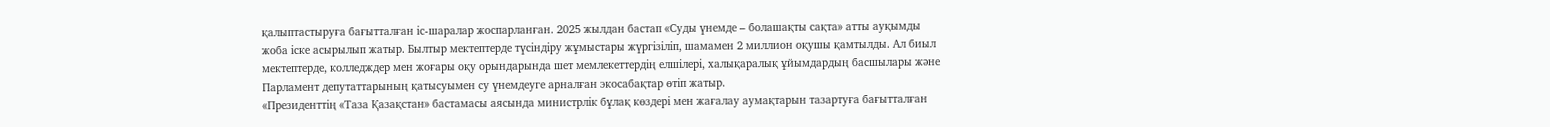қалыптастыруға бағытталған іс-шаралар жоспарланған. 2025 жылдан бастап «Суды үнемде – болашақты сақта» атты ауқымды жоба іске асырылып жатыр. Былтыр мектептерде түсіндіру жұмыстары жүргізіліп, шамамен 2 миллион оқушы қамтылды. Ал биыл мектептерде, колледждер мен жоғары оқу орындарында шет мемлекеттердің елшілері, халықаралық ұйымдардың басшылары және Парламент депутаттарының қатысуымен су үнемдеуге арналған экосабақтар өтіп жатыр.
«Президенттің «Таза Қазақстан» бастамасы аясында министрлік бұлақ көздері мен жағалау аумақтарын тазартуға бағытталған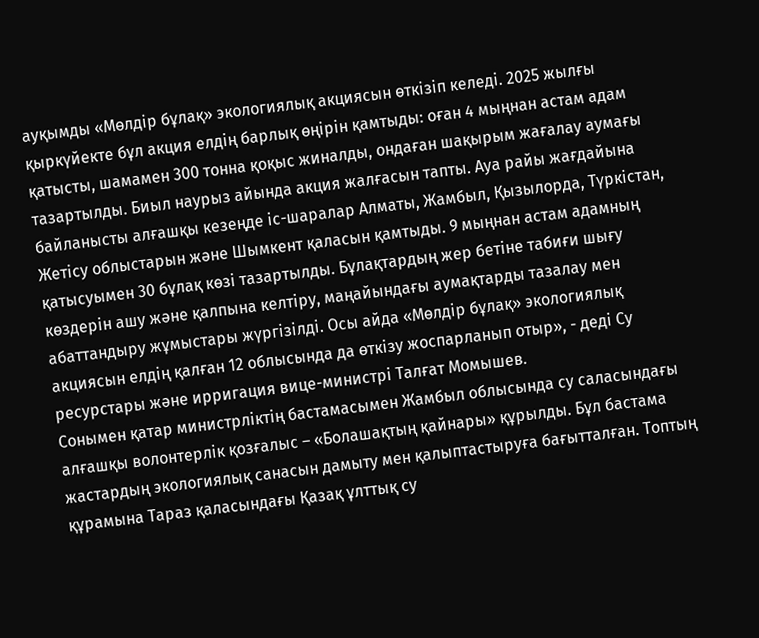ауқымды «Мөлдір бұлақ» экологиялық акциясын өткізіп келеді. 2025 жылғы қыркүйекте бұл акция елдің барлық өңірін қамтыды: оған 4 мыңнан астам адам қатысты, шамамен 300 тонна қоқыс жиналды, ондаған шақырым жағалау аумағы тазартылды. Биыл наурыз айында акция жалғасын тапты. Ауа райы жағдайына байланысты алғашқы кезеңде іс-шаралар Алматы, Жамбыл, Қызылорда, Түркістан, Жетісу облыстарын және Шымкент қаласын қамтыды. 9 мыңнан астам адамның қатысуымен 30 бұлақ көзі тазартылды. Бұлақтардың жер бетіне табиғи шығу көздерін ашу және қалпына келтіру, маңайындағы аумақтарды тазалау мен абаттандыру жұмыстары жүргізілді. Осы айда «Мөлдір бұлақ» экологиялық акциясын елдің қалған 12 облысында да өткізу жоспарланып отыр», - деді Су ресурстары және ирригация вице-министрі Талғат Момышев.
Сонымен қатар министрліктің бастамасымен Жамбыл облысында су саласындағы алғашқы волонтерлік қозғалыс – «Болашақтың қайнары» құрылды. Бұл бастама жастардың экологиялық санасын дамыту мен қалыптастыруға бағытталған. Топтың құрамына Тараз қаласындағы Қазақ ұлттық су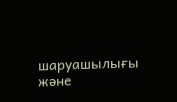шаруашылығы және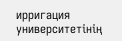ирригация университетінің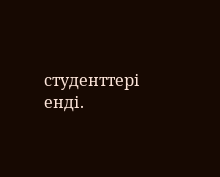студенттері енді.